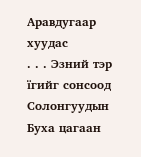Аравдугаар хуудас
. . . Эзний тэр їгийг сонсоод Солонгуудын Буха цагаан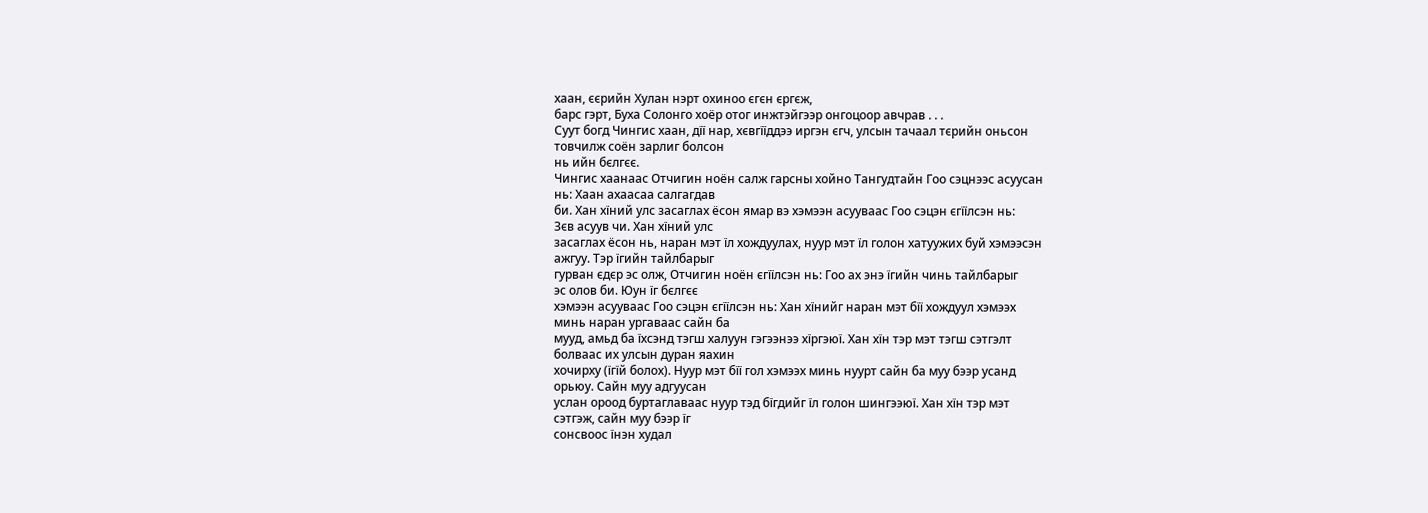хаан, єєрийн Хулан нэрт охиноо єгєн єргєж,
барс гэрт, Буха Солонго хоёр отог инжтэйгээр онгоцоор авчрав . . .
Суут богд Чингис хаан, дїї нар, хєвгїїддээ иргэн єгч, улсын тачаал тєрийн оньсон
товчилж соён зарлиг болсон
нь ийн бєлгєє.
Чингис хаанаас Отчигин ноён салж гарсны хойно Тангудтайн Гоо сэцнээс асуусан
нь: Хаан ахаасаа салгагдав
би. Хан хїний улс засаглах ёсон ямар вэ хэмээн асууваас Гоо сэцэн єгїїлсэн нь:
Зєв асуув чи. Хан хїний улс
засаглах ёсон нь, наран мэт їл хождуулах, нуур мэт їл голон хатуужих буй хэмээсэн
ажгуу. Тэр їгийн тайлбарыг
гурван єдєр эс олж, Отчигин ноён єгїїлсэн нь: Гоо ах энэ їгийн чинь тайлбарыг
эс олов би. Юун їг бєлгєє
хэмээн асууваас Гоо сэцэн єгїїлсэн нь: Хан хїнийг наран мэт бїї хождуул хэмээх
минь наран ургаваас сайн ба
мууд, амьд ба їхсэнд тэгш халуун гэгээнээ хїргэюї. Хан хїн тэр мэт тэгш сэтгэлт
болваас их улсын дуран яахин
хочирху (їгїй болох). Нуур мэт бїї гол хэмээх минь нуурт сайн ба муу бээр усанд
орьюу. Сайн муу адгуусан
услан ороод буртаглаваас нуур тэд бїгдийг їл голон шингээюї. Хан хїн тэр мэт
сэтгэж, сайн муу бээр їг
сонсвоос їнэн худал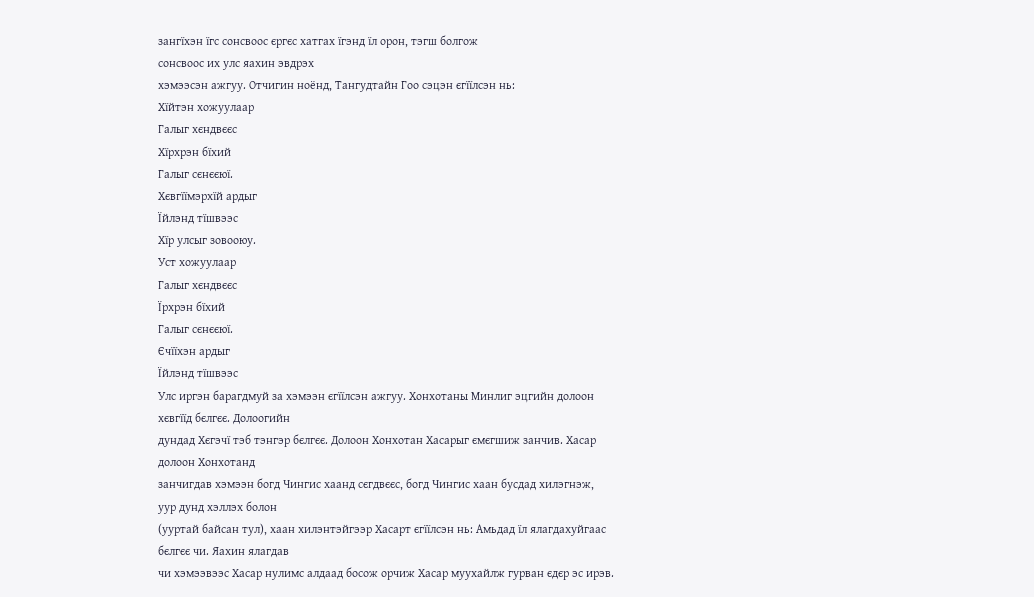зангїхэн їгс сонсвоос єргєс хатгах їгэнд їл орон, тэгш болгож
сонсвоос их улс яахин эвдрэх
хэмээсэн ажгуу. Отчигин ноёнд, Тангудтайн Гоо сэцэн єгїїлсэн нь:
Хїйтэн хожуулаар
Галыг хєндвєєс
Хїрхрэн бїхий
Галыг сєнєєюї.
Хєвгїїмэрхїй ардыг
Їйлэнд тїшвээс
Хїр улсыг зовооюу.
Уст хожуулаар
Галыг хєндвєєс
Їрхрэн бїхий
Галыг сєнєєюї.
Єчїїхэн ардыг
Їйлэнд тїшвээс
Улс иргэн барагдмуй за хэмээн єгїїлсэн ажгуу. Хонхотаны Минлиг эцгийн долоон
хєвгїїд бєлгєє. Долоогийн
дундад Хєгэчї тэб тэнгэр бєлгєє. Долоон Хонхотан Хасарыг ємєгшиж занчив. Хасар
долоон Хонхотанд
занчигдав хэмээн богд Чингис хаанд сєгдвєєс, богд Чингис хаан бусдад хилэгнэж,
уур дунд хэллэх болон
(ууртай байсан тул), хаан хилэнтэйгээр Хасарт єгїїлсэн нь: Амьдад їл ялагдахуйгаас
бєлгєє чи. Яахин ялагдав
чи хэмээвээс Хасар нулимс алдаад босож орчиж Хасар муухайлж гурван єдєр эс ирэв.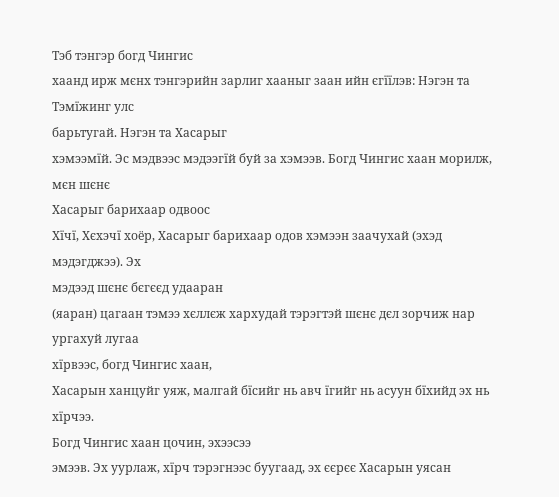Тэб тэнгэр богд Чингис
хаанд ирж мєнх тэнгэрийн зарлиг хааныг заан ийн єгїїлэв: Нэгэн та Тэмїжинг улс
барьтугай. Нэгэн та Хасарыг
хэмээмїй. Эс мэдвээс мэдээгїй буй за хэмээв. Богд Чингис хаан морилж, мєн шєнє
Хасарыг барихаар одвоос
Хїчї, Хєхэчї хоёр, Хасарыг барихаар одов хэмээн заачухай (эхэд мэдэгджээ). Эх
мэдээд шєнє бєгєєд удааран
(яаран) цагаан тэмээ хєллєж хархудай тэрэгтэй шєнє дєл зорчиж нар ургахуй лугаа
хїрвээс, богд Чингис хаан,
Хасарын ханцуйг уяж, малгай бїсийг нь авч їгийг нь асуун бїхийд эх нь хїрчээ.
Богд Чингис хаан цочин, эхээсээ
эмээв. Эх уурлаж, хїрч тэрэгнээс буугаад, эх єєрєє Хасарын уясан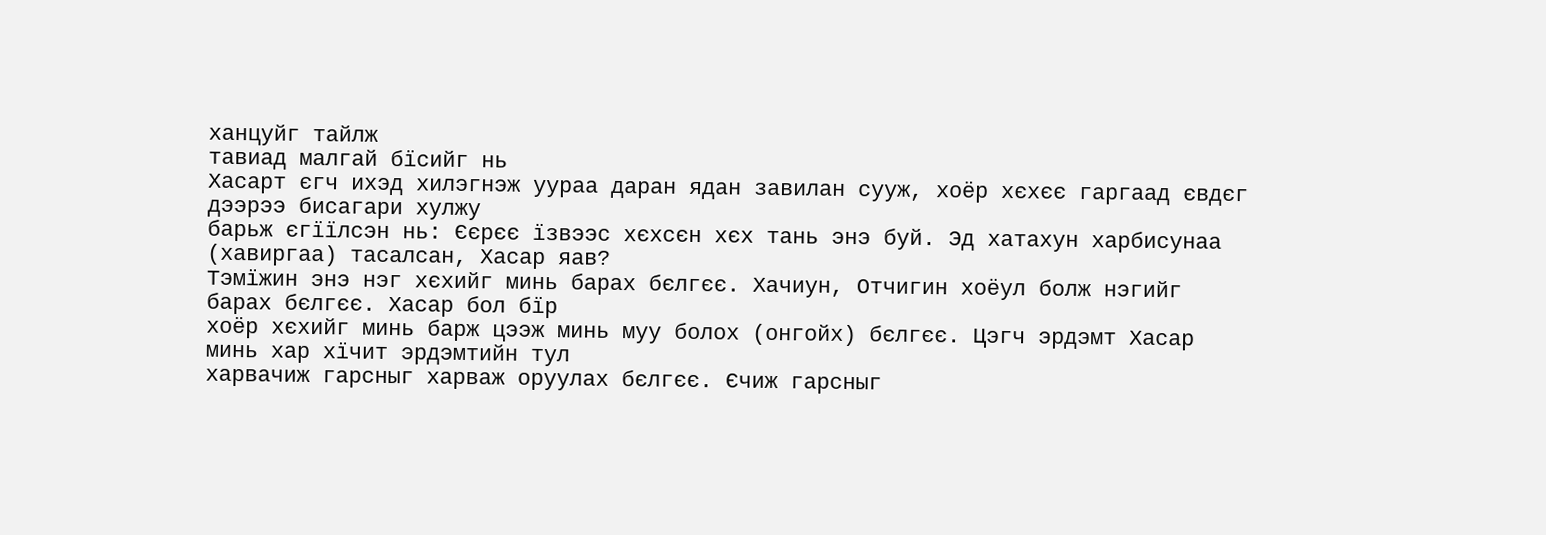ханцуйг тайлж
тавиад малгай бїсийг нь
Хасарт єгч ихэд хилэгнэж уураа даран ядан завилан сууж, хоёр хєхєє гаргаад євдєг
дээрээ бисагари хулжу
барьж єгїїлсэн нь: Єєрєє їзвээс хєхсєн хєх тань энэ буй. Эд хатахун харбисунаа
(хавиргаа) тасалсан, Хасар яав?
Тэмїжин энэ нэг хєхийг минь барах бєлгєє. Хачиун, Отчигин хоёул болж нэгийг
барах бєлгєє. Хасар бол бїр
хоёр хєхийг минь барж цээж минь муу болох (онгойх) бєлгєє. Цэгч эрдэмт Хасар
минь хар хїчит эрдэмтийн тул
харвачиж гарсныг харваж оруулах бєлгєє. Єчиж гарсныг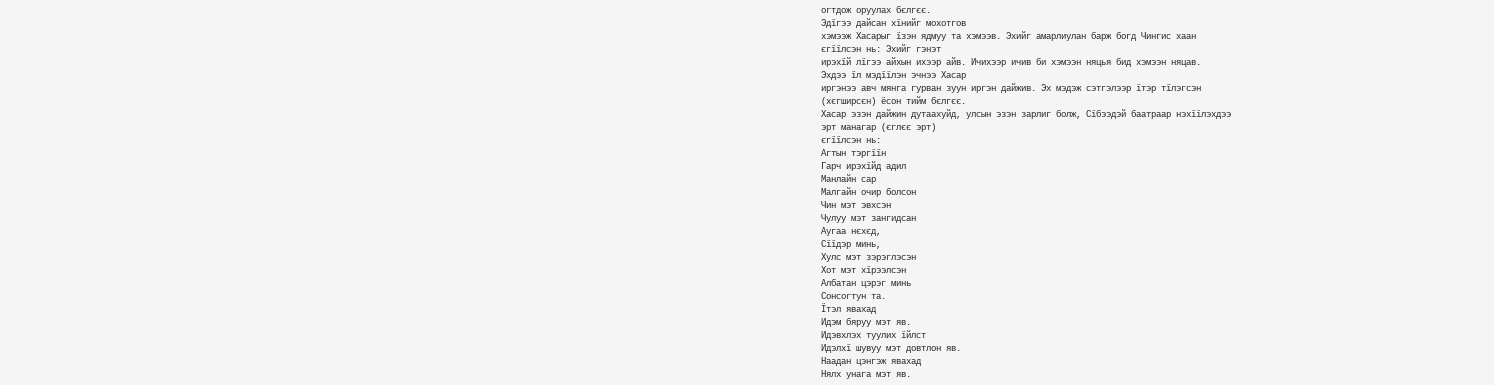огтдож оруулах бєлгєє.
Эдїгээ дайсан хїнийг мохотгов
хэмээж Хасарыг їзэн ядмуу та хэмээв. Эхийг амарлиулан барж богд Чингис хаан
єгїїлсэн нь: Эхийг гэнэт
ирэхїй лїгээ айхын ихээр айв. Ичихээр ичив би хэмээн няцья бид хэмээн няцав.
Эхдээ їл мэдїїлэн эчнээ Хасар
иргэнээ авч мянга гурван зуун иргэн дайжив. Эх мэдэж сэтгэлээр їтэр тїлэгсэн
(хєгширсєн) ёсон тийм бєлгєє.
Хасар эзэн дайжин дутаахуйд, улсын эзэн зарлиг болж, Сїбээдэй баатраар нэхїїлэхдээ
эрт манагар (єглєє эрт)
єгїїлсэн нь:
Агтын тэргїїн
Гарч ирэхїйд адил
Манлайн сар
Малгайн очир болсон
Чин мэт эвхсэн
Чулуу мэт зангидсан
Аугаа нєхєд,
Сїїдэр минь,
Хулс мэт зэрэглэсэн
Хот мэт хїрээлсэн
Албатан цэрэг минь
Сонсогтун та.
Їтэл явахад
Идэм бяруу мэт яв.
Идэвхлэх туулих їйлст
Идэлхї шувуу мэт довтлон яв.
Наадан цэнгэж явахад
Нялх унага мэт яв.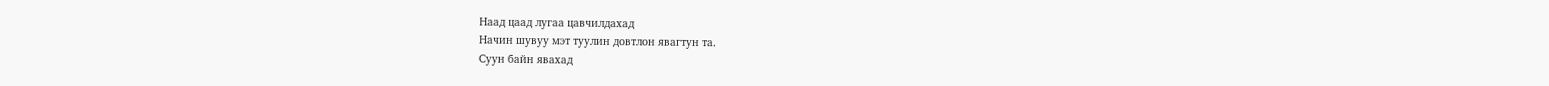Наад цаад лугаа цавчилдахад
Начин шувуу мэт туулин довтлон явагтун та.
Суун байн явахад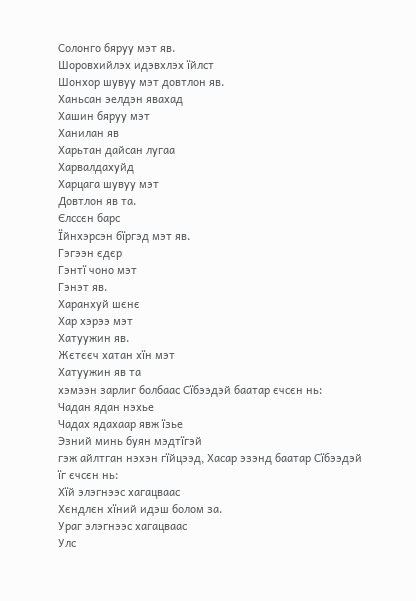Солонго бяруу мэт яв.
Шоровхийлэх идэвхлэх їйлст
Шонхор шувуу мэт довтлон яв.
Ханьсан эелдэн явахад
Хашин бяруу мэт
Ханилан яв
Харьтан дайсан лугаа
Харвалдахуйд
Харцага шувуу мэт
Довтлон яв та.
Єлссєн барс
Їйнхэрсэн бїргэд мэт яв.
Гэгээн єдєр
Гэнтї чоно мэт
Гэнэт яв.
Харанхуй шєнє
Хар хэрээ мэт
Хатуужин яв.
Жєтєєч хатан хїн мэт
Хатуужин яв та
хэмээн зарлиг болбаас Сїбээдэй баатар єчсєн нь:
Чадан ядан нэхье
Чадах ядахаар явж їзье
Эзний минь буян мэдтїгэй
гэж айлтган нэхэн гїйцээд, Хасар эзэнд баатар Сїбээдэй їг єчсєн нь:
Хїй элэгнээс хагацваас
Хєндлєн хїний идэш болом за.
Ураг элэгнээс хагацваас
Улс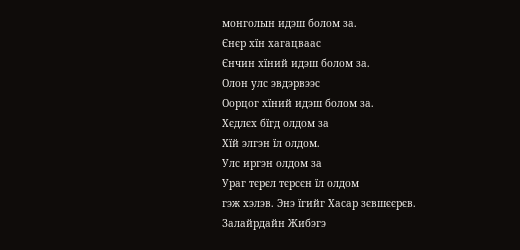монголын идэш болом за.
Єнєр хїн хагацваас
Єнчин хїний идэш болом за.
Олон улс эвдэрвээс
Оорцог хїний идэш болом за.
Хєдлєх бїгд олдом за
Хїй элгэн їл олдом.
Улс иргэн олдом за
Ураг тєрєл тєрсєн їл олдом
гэж хэлэв. Энэ їгийг Хасар зєвшєєрєв. Залайрдайн Жибэгэ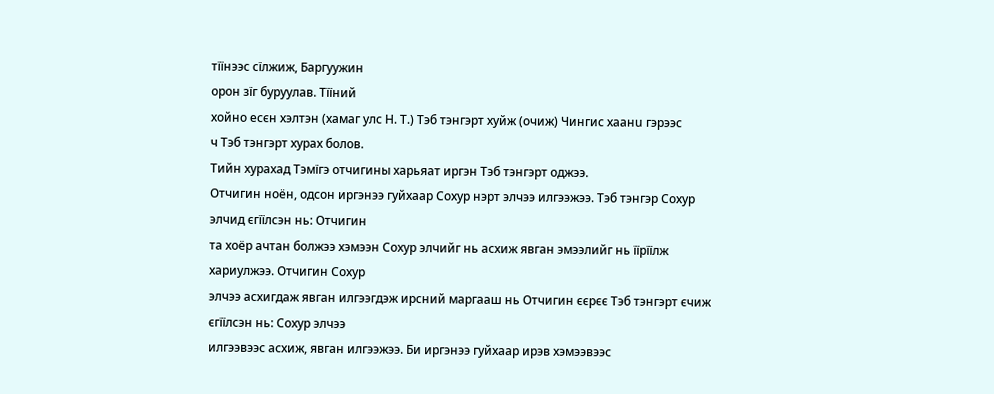тїїнээс сїлжиж, Баргуужин
орон зїг буруулав. Тїїний
хойно есєн хэлтэн (хамаг улс Н. Т.) Тэб тэнгэрт хуйж (очиж) Чингис хаанu гэрээс
ч Тэб тэнгэрт хурах болов.
Тийн хурахад Тэмїгэ отчигины харьяат иргэн Тэб тэнгэрт оджээ.
Отчигин ноён, одсон иргэнээ гуйхаар Сохур нэрт элчээ илгээжээ. Тэб тэнгэр Сохур
элчид єгїїлсэн нь: Отчигин
та хоёр ачтан болжээ хэмээн Сохур элчийг нь асхиж явган эмээлийг нь їїрїїлж
хариулжээ. Отчигин Сохур
элчээ асхигдаж явган илгээгдэж ирсний маргааш нь Отчигин єєрєє Тэб тэнгэрт єчиж
єгїїлсэн нь: Сохур элчээ
илгээвээс асхиж, явган илгээжээ. Би иргэнээ гуйхаар ирэв хэмээвээс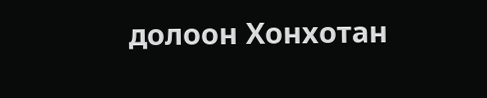долоон Хонхотан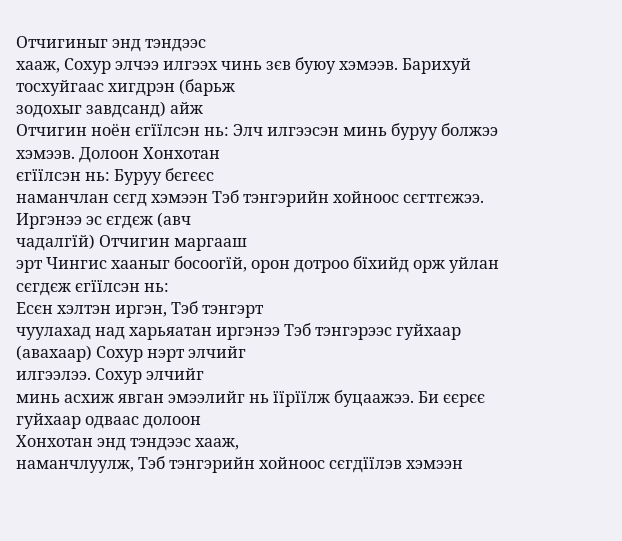Отчигиныг энд тэндээс
хааж, Сохур элчээ илгээх чинь зєв буюу хэмээв. Барихуй тосхуйгаас хигдрэн (барьж
зодохыг завдсанд) айж
Отчигин ноён єгїїлсэн нь: Элч илгээсэн минь буруу болжээ хэмээв. Долоон Хонхотан
єгїїлсэн нь: Буруу бєгєєс
наманчлан сєгд хэмээн Тэб тэнгэрийн хойноос сєгтгєжээ. Иргэнээ эс єгдєж (авч
чадалгїй) Отчигин маргааш
эрт Чингис хааныг босоогїй, орон дотроо бїхийд орж уйлан сєгдєж єгїїлсэн нь:
Есєн хэлтэн иргэн, Тэб тэнгэрт
чуулахад над харьяатан иргэнээ Тэб тэнгэрээс гуйхаар (авахаар) Сохур нэрт элчийг
илгээлээ. Сохур элчийг
минь асхиж явган эмээлийг нь їїрїїлж буцаажээ. Би єєрєє гуйхаар одваас долоон
Хонхотан энд тэндээс хааж,
наманчлуулж, Тэб тэнгэрийн хойноос сєгдїїлэв хэмээн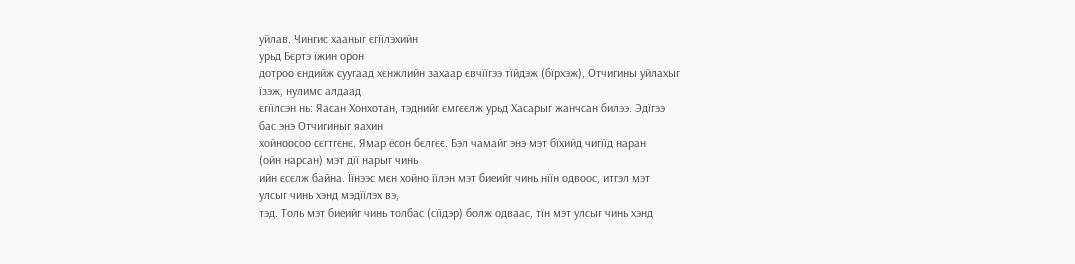уйлав. Чингис хааныг єгїїлэхийн
урьд Бєртэ їжин орон
дотроо єндийж суугаад хєнжлийн захаар євчїїгээ тїйдэж (бїрхэж), Отчигины уйлахыг
їзэж, нулимс алдаад
єгїїлсэн нь: Яасан Хонхотан, тэднийг ємгєєлж урьд Хасарыг жанчсан билээ. Эдїгээ
бас энэ Отчигиныг яахин
хойноосоо сєгтгєнє. Ямар ёсон бєлгєє. Бэл чамайг энэ мэт бїхийд чигїїд наран
(ойн нарсан) мэт дїї нарыг чинь
ийн єсєлж байна. Їїнээс мєн хойно їїлэн мэт биеийг чинь нїїн одвоос, итгэл мэт
улсыг чинь хэнд мэдїїлэх вэ,
тэд. Толь мэт биеийг чинь толбас (сїїдэр) болж одваас, тїн мэт улсыг чинь хэнд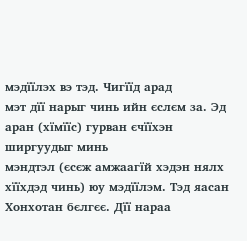мэдїїлэх вэ тэд. Чигїїд арад
мэт дїї нарыг чинь ийн єслєм за. Эд аран (хїмїїс) гурван єчїїхэн ширгуудыг минь
мэндтэл (єсєж амжаагїй хэдэн нялх хїїхдэд чинь) юу мэдїїлэм. Тэд яасан Хонхотан бєлгєє. Дїї нараа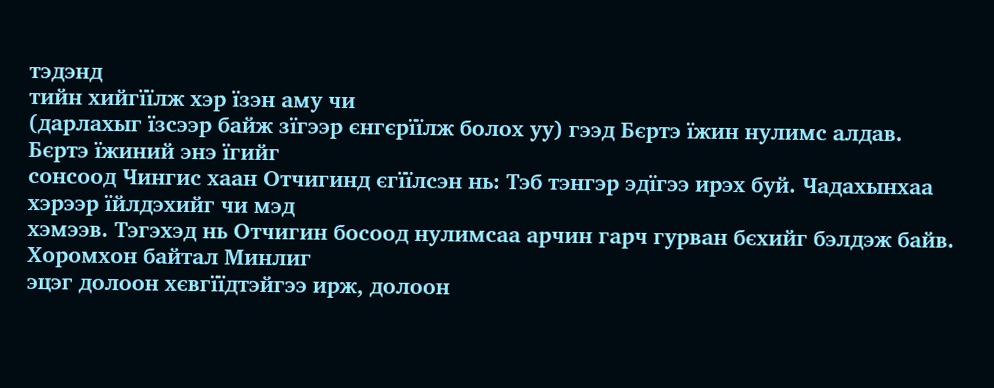тэдэнд
тийн хийгїїлж хэр їзэн аму чи
(дарлахыг їзсээр байж зїгээр єнгєрїїлж болох уу) гээд Бєртэ їжин нулимс алдав.
Бєртэ їжиний энэ їгийг
сонсоод Чингис хаан Отчигинд єгїїлсэн нь: Тэб тэнгэр эдїгээ ирэх буй. Чадахынхаа
хэрээр їйлдэхийг чи мэд
хэмээв. Тэгэхэд нь Отчигин босоод нулимсаа арчин гарч гурван бєхийг бэлдэж байв.
Хоромхон байтал Минлиг
эцэг долоон хєвгїїдтэйгээ ирж, долоон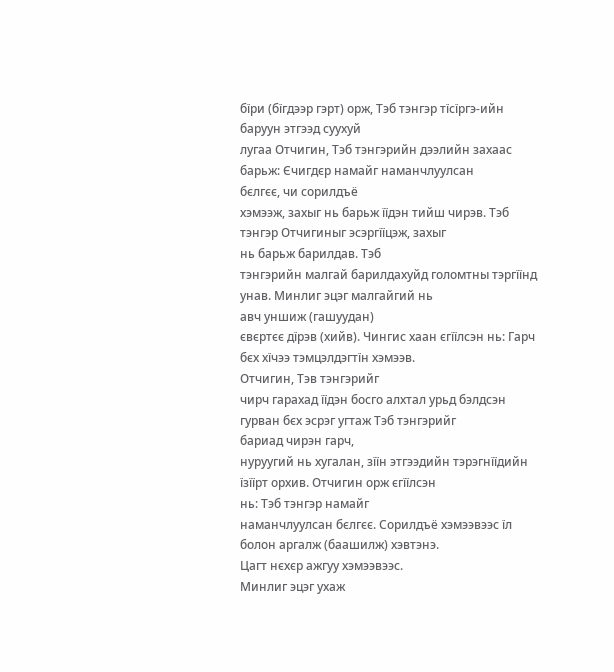бїри (бїгдээр гэрт) орж, Тэб тэнгэр тїсїргэ-ийн
баруун этгээд суухуй
лугаа Отчигин, Тэб тэнгэрийн дээлийн захаас барьж: Єчигдєр намайг наманчлуулсан
бєлгєє, чи сорилдъё
хэмээж, захыг нь барьж їїдэн тийш чирэв. Тэб тэнгэр Отчигиныг эсэргїїцэж, захыг
нь барьж барилдав. Тэб
тэнгэрийн малгай барилдахуйд голомтны тэргїїнд унав. Минлиг эцэг малгайгий нь
авч уншиж (гашуудан)
євєртєє дїрэв (хийв). Чингис хаан єгїїлсэн нь: Гарч бєх хїчээ тэмцэлдэгтїн хэмээв.
Отчигин, Тэв тэнгэрийг
чирч гарахад їїдэн босго алхтал урьд бэлдсэн гурван бєх эсрэг угтаж Тэб тэнгэрийг
бариад чирэн гарч,
нуруугий нь хугалан, зїїн этгээдийн тэрэгнїїдийн їзїїрт орхив. Отчигин орж єгїїлсэн
нь: Тэб тэнгэр намайг
наманчлуулсан бєлгєє. Сорилдъё хэмээвээс їл болон аргалж (баашилж) хэвтэнэ.
Цагт нєхєр ажгуу хэмээвээс.
Минлиг эцэг ухаж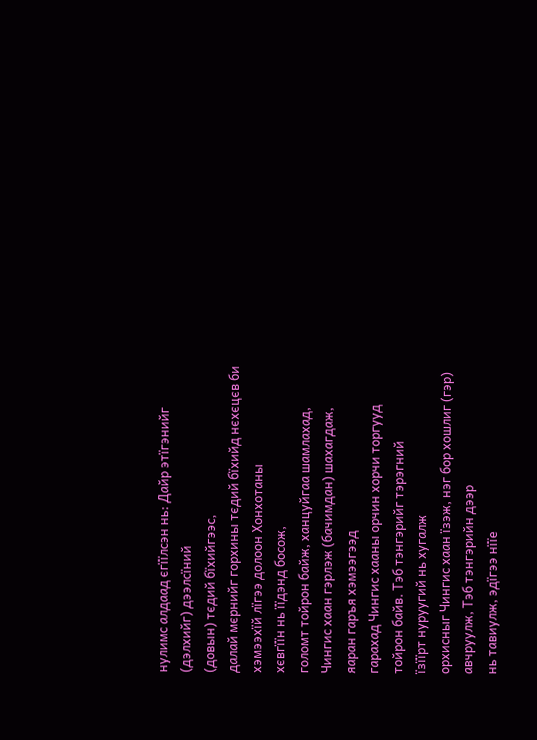нулимс алдаад єгїїлсэн нь: Дайр этїгэнийг (дэлхийг) дээлсїний
(довын) тєдий бїхийгээс,
далай мєрнийг горхины тєдий бїхийд нєхєцєв би хэмээхїй лїгээ долоон Хонхотаны
хєвгїїн нь їїдэнд босож,
голомт тойрон байж, ханцуйгаа шамлахад, Чингис хаан гэрлэж (бачимдан) шахагдаж,
яаран гаръя хэмээгээд
гарахад Чингис хааны орчин хорчи торгууд тойрон байв. Тэб тэнгэрийг тэрэгний
їзїїрт нуруугий нь хугалж
орхисныг Чингис хаан їзэж, нэг бор хошлиг (гэр) авчруулж, Тэб тэнгэрийн дээр
нь тавиулж, эдїгээ нїїе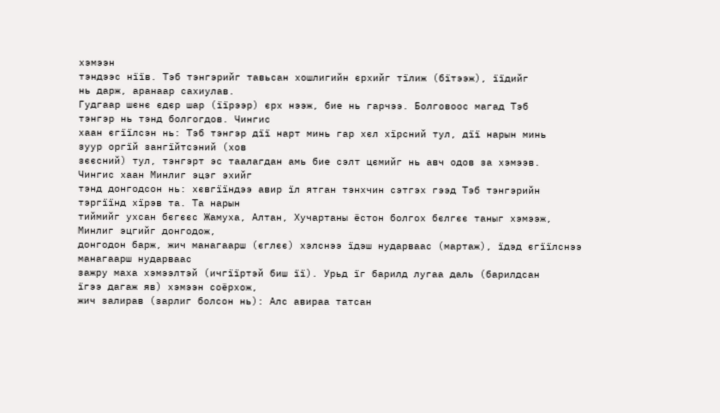хэмээн
тэндээс нїїв. Тэб тэнгэрийг тавьсан хошлигийн єрхийг тїлиж (бїтээж), їїдийг
нь дарж, аранаар сахиулав.
Гудгаар шєнє єдєр шар (їїрээр) єрх нээж, бие нь гарчээ. Болговоос магад Тэб
тэнгэр нь тэнд болгогдов. Чингис
хаан єгїїлсэн нь: Тэб тэнгэр дїї нарт минь гар хєл хїрсний тул, дїї нарын минь
зуур оргїй зангїйтсэний (хов
зєєсний) тул, тэнгэрт эс таалагдан амь бие сэлт цємийг нь авч одов за хэмээв.
Чингис хаан Минлиг эцэг эхийг
тэнд донгодсон нь: хєвгїїндээ авир їл ятган тэнхчин сэтгэх гээд Тэб тэнгэрийн
тэргїїнд хїрэв та. Та нарын
тиймийг ухсан бєгєєс Жамуха, Алтан, Хучартаны ёстон болгох бєлгєє таныг хэмээж,
Минлиг эцгийг донгодож,
донгодон барж, жич манагаарш (єглєє) хэлснээ їдэш нударваас (мартаж), їдэд єгїїлснээ
манагаарш нударваас
зажру маха хэмээлтэй (ичгїїртэй биш її). Урьд їг барилд лугаа даль (барилдсан
їгээ дагаж яв) хэмээн соёрхож,
жич залирав (зарлиг болсон нь): Алс авираа татсан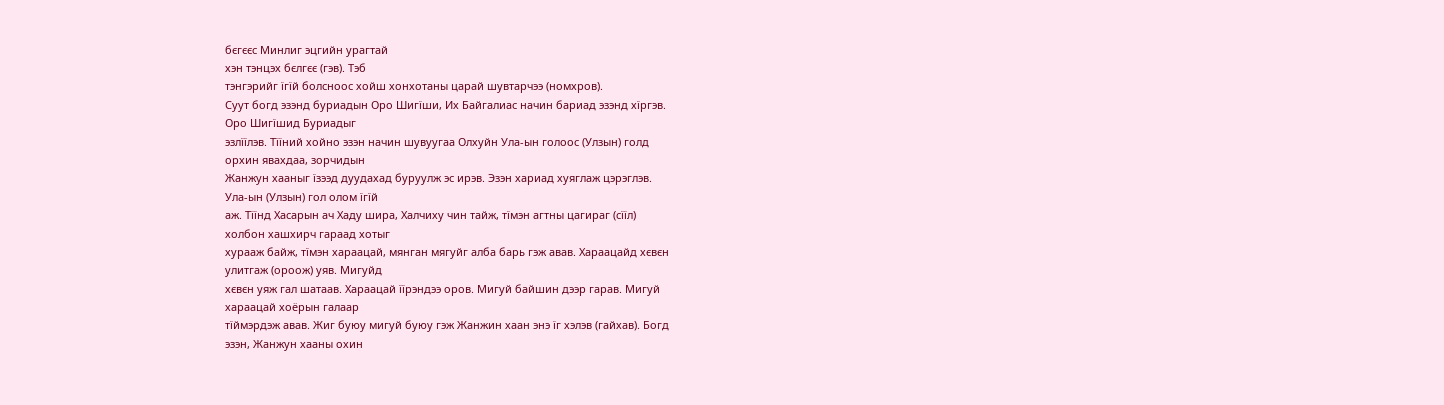бєгєєс Минлиг эцгийн урагтай
хэн тэнцэх бєлгєє (гэв). Тэб
тэнгэрийг їгїй болсноос хойш хонхотаны царай шувтарчээ (номхров).
Суут богд эзэнд буриадын Оро Шигїши, Их Байгалиас начин бариад эзэнд хїргэв.
Оро Шигїшид Буриадыг
эзлїїлэв. Тїїний хойно эзэн начин шувуугаа Олхуйн Ула-ын голоос (Улзын) голд
орхин явахдаа, зорчидын
Жанжун хааныг їзээд дуудахад буруулж эс ирэв. Эзэн хариад хуяглаж цэрэглэв.
Ула-ын (Улзын) гол олом їгїй
аж. Тїїнд Хасарын ач Хаду шира, Халчиху чин тайж, тїмэн агтны цагираг (сїїл)
холбон хашхирч гараад хотыг
хурааж байж, тїмэн хараацай, мянган мягуйг алба барь гэж авав. Хараацайд хєвєн
улитгаж (ороож) уяв. Мигуйд
хєвєн уяж гал шатаав. Хараацай їїрэндээ оров. Мигуй байшин дээр гарав. Мигуй
хараацай хоёрын галаар
тїймэрдэж авав. Жиг буюу мигуй буюу гэж Жанжин хаан энэ їг хэлэв (гайхав). Богд
эзэн, Жанжун хааны охин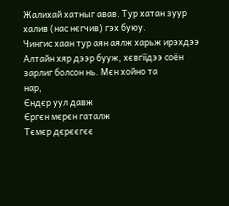Жалихай хатныг авав. Тyр хатан зуур халив (нас нєгчив) гэх буюу.
Чингис хаан тyр аян аялж харьж ирэхдээ Алтайн хяр дээр бууж, хєвгїїдээ соён
зарлиг болсон нь. Мєн хойно та
нар,
Єндєр уул давж
Єргєн мєрєн гаталж
Тємєр дєрєєгєє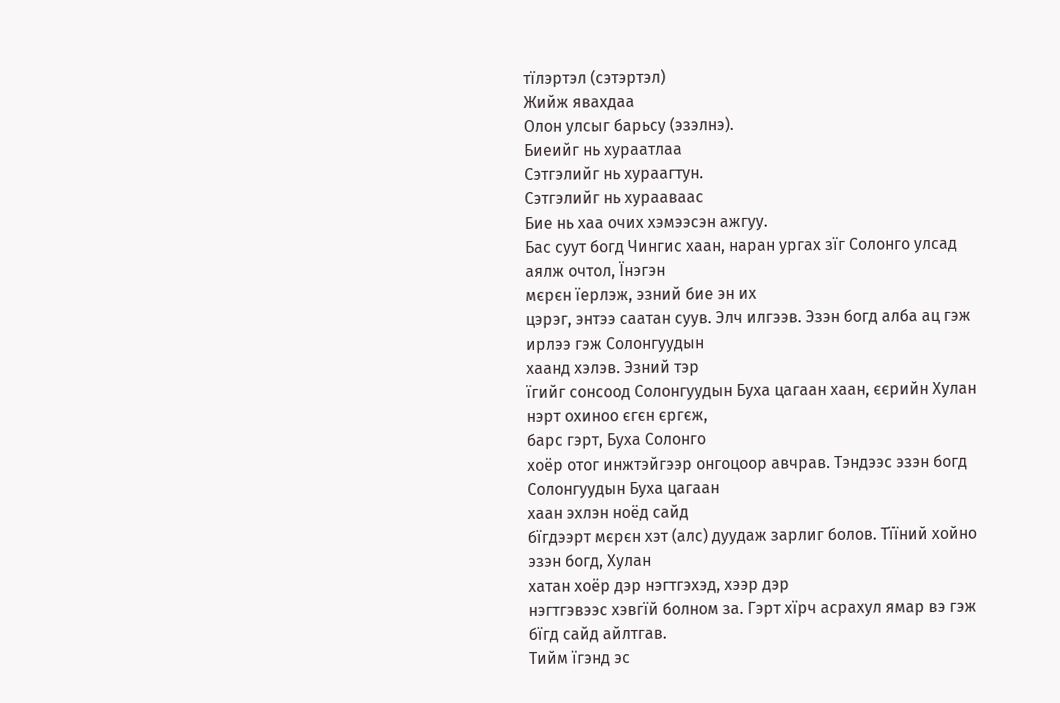тїлэртэл (сэтэртэл)
Жийж явахдаа
Олон улсыг барьсу (эзэлнэ).
Биеийг нь хураатлаа
Сэтгэлийг нь хураагтун.
Сэтгэлийг нь хурааваас
Бие нь хаа очих хэмээсэн ажгуу.
Бас суут богд Чингис хаан, наран ургах зїг Солонго улсад аялж очтол, Їнэгэн
мєрєн їерлэж, эзний бие эн их
цэрэг, энтээ саатан суув. Элч илгээв. Эзэн богд алба ац гэж ирлээ гэж Солонгуудын
хаанд хэлэв. Эзний тэр
їгийг сонсоод Солонгуудын Буха цагаан хаан, єєрийн Хулан нэрт охиноо єгєн єргєж,
барс гэрт, Буха Солонго
хоёр отог инжтэйгээр онгоцоор авчрав. Тэндээс эзэн богд Солонгуудын Буха цагаан
хаан эхлэн ноёд сайд
бїгдээрт мєрєн хэт (алс) дуудаж зарлиг болов. Тїїний хойно эзэн богд, Хулан
хатан хоёр дэр нэгтгэхэд, хээр дэр
нэгтгэвээс хэвгїй болном за. Гэрт хїрч асрахул ямар вэ гэж бїгд сайд айлтгав.
Тийм їгэнд эс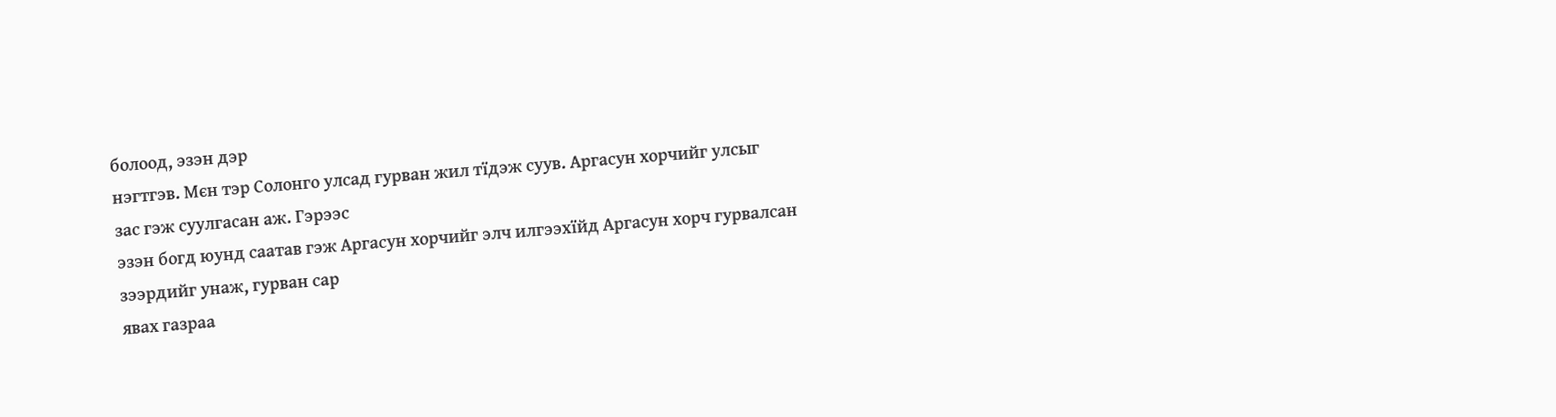болоод, эзэн дэр
нэгтгэв. Мєн тэр Солонго улсад гурван жил тїдэж суув. Аргасун хорчийг улсыг
зас гэж суулгасан аж. Гэрээс
эзэн богд юунд саатав гэж Аргасун хорчийг элч илгээхїйд Аргасун хорч гурвалсан
зээрдийг унаж, гурван сар
явах газраа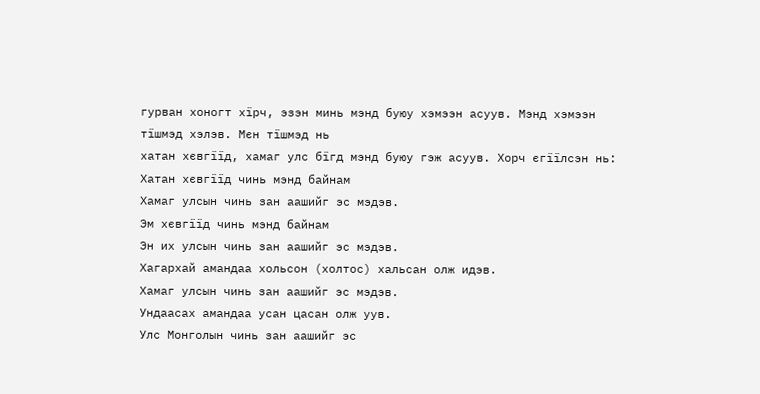гурван хоногт хїрч, эзэн минь мэнд буюу хэмээн асуув. Мэнд хэмээн
тїшмэд хэлэв. Мєн тїшмэд нь
хатан хєвгїїд, хамаг улс бїгд мэнд буюу гэж асуув. Хорч єгїїлсэн нь:
Хатан хєвгїїд чинь мэнд байнам
Хамаг улсын чинь зан аашийг эс мэдэв.
Эм хєвгїїд чинь мэнд байнам
Эн их улсын чинь зан аашийг эс мэдэв.
Хагархай амандаа хольсон (холтос) хальсан олж идэв.
Хамаг улсын чинь зан аашийг эс мэдэв.
Ундаасах амандаа усан цасан олж уув.
Улс Монголын чинь зан аашийг эс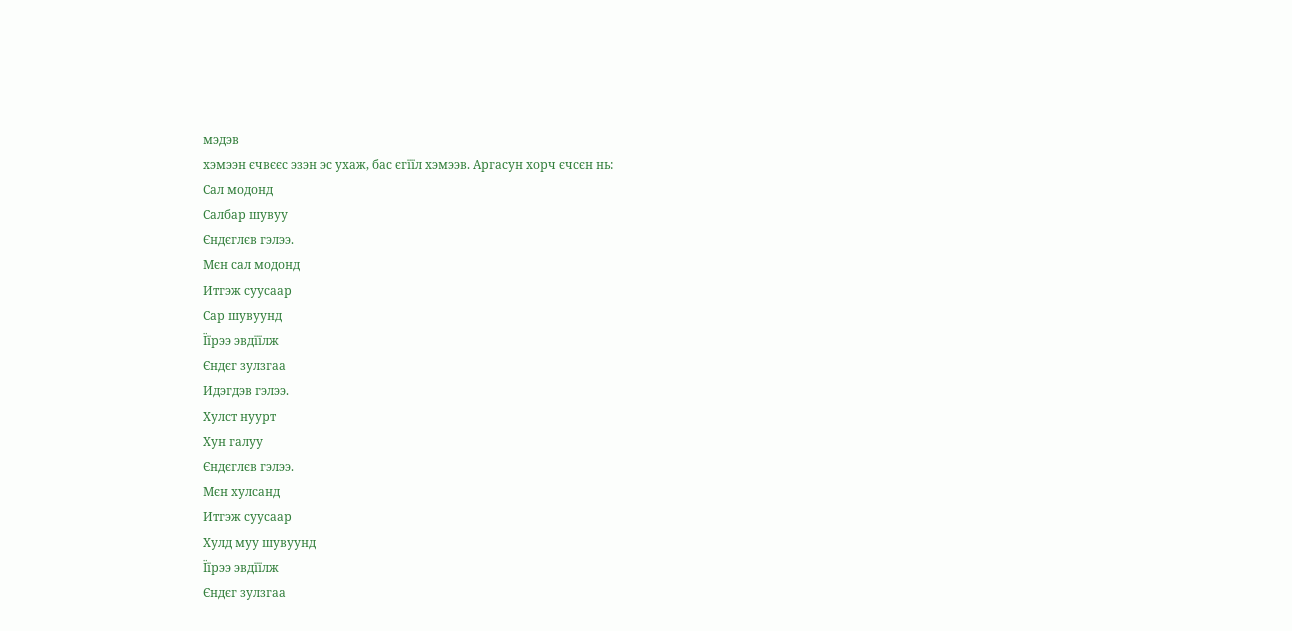мэдэв
хэмээн єчвєєс эзэн эс ухаж, бас єгїїл хэмээв. Аргасун хорч єчсєн нь:
Сал модонд
Салбар шувуу
Єндєглєв гэлээ.
Мєн сал модонд
Итгэж суусаар
Сар шувуунд
Їїрээ эвдїїлж
Єндєг зулзгаа
Идэгдэв гэлээ.
Хулст нуурт
Хун галуу
Єндєглєв гэлээ.
Мєн хулсанд
Итгэж суусаар
Хулд муу шувуунд
Їїрээ эвдїїлж
Єндєг зулзгаа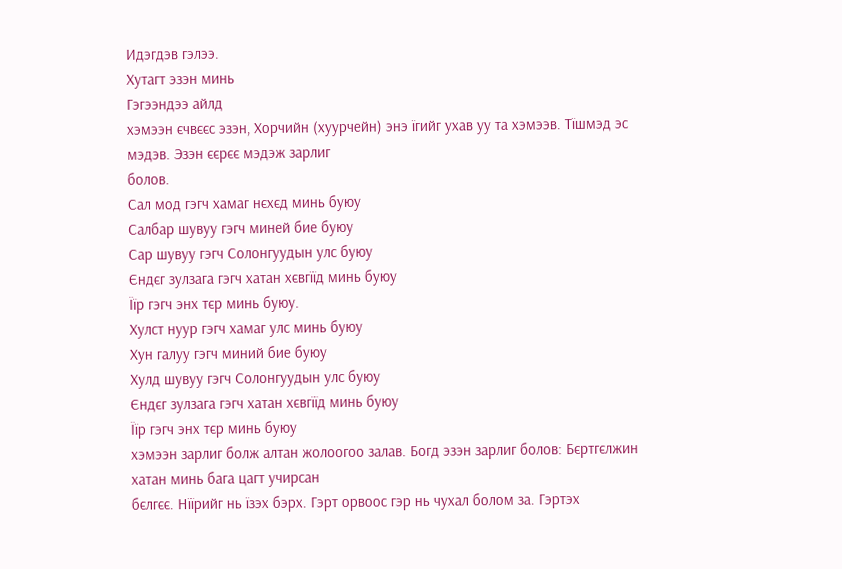Идэгдэв гэлээ.
Хутагт эзэн минь
Гэгээндээ айлд
хэмээн єчвєєс эзэн, Хорчийн (хуурчeйн) энэ їгийг ухав уу та хэмээв. Тїшмэд эс
мэдэв. Эзэн єєрєє мэдэж зарлиг
болов.
Сал мод гэгч хамаг нєхєд минь буюу
Салбар шувуу гэгч минeй бие буюу
Сар шувуу гэгч Солонгуудын улс буюу
Єндєг зулзага гэгч хатан хєвгїїд минь буюу
Їїр гэгч энх тєр минь буюу.
Хулст нуур гэгч хамаг улс минь буюу
Хун галуу гэгч миний бие буюу
Хулд шувуу гэгч Солонгуудын улс буюу
Єндєг зулзага гэгч хатан хєвгїїд минь буюу
Їїр гэгч энх тєр минь буюу
хэмээн зарлиг болж алтан жолоогоо залав. Богд эзэн зарлиг болов: Бєртгєлжин
хатан минь бага цагт учирсан
бєлгєє. Нїїрийг нь їзэх бэрх. Гэрт орвоос гэр нь чухал болом за. Гэртэх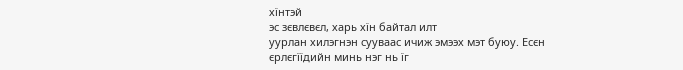хїнтэй
эс зєвлєвєл, харь хїн байтал илт
уурлан хилэгнэн сууваас ичиж эмээх мэт буюу. Есєн єрлєгїїдийн минь нэг нь їг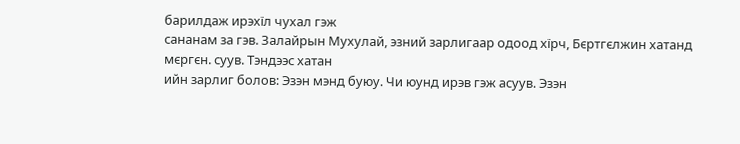барилдаж ирэхїл чухал гэж
сананам за гэв. Залайрын Мухулай, эзний зарлигаар одоод хїрч, Бєртгєлжин хатанд
мєргєн. суув. Тэндээс хатан
ийн зарлиг болов: Эзэн мэнд буюу. Чи юунд ирэв гэж асуув. Эзэн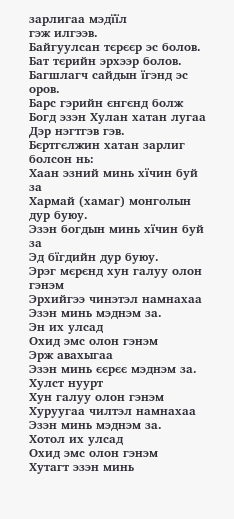зарлигаа мэдїїл
гэж илгээв.
Байгуулсан тєрєєр эс болов.
Бат тєрийн эрхээр болов.
Багшлагч сайдын їгэнд эс оров.
Барс гэрийн єнгєнд болж
Богд эзэн Хулан хатан лугаа
Дэр нэгтгэв гэв.
Бєртгєлжин хатан зарлиг болсон нь:
Хаан эзний минь хїчин буй за
Хармай (хамаг) монголын дур буюу.
Эзэн богдын минь хїчин буй за
Эд бїгдийн дур буюу.
Эрэг мєрєнд хун галуу олон гэнэм
Эрхийгээ чинэтэл намнахаа
Эзэн минь мэднэм за.
Эн их улсад
Охид эмс олон гэнэм
Эрж авахыгаа
Эзэн минь єєрєє мэднэм за.
Хулст нуурт
Хун галуу олон гэнэм
Хуруугаа чилтэл намнахаа
Эзэн минь мэднэм за.
Хотол их улсад
Охид эмс олон гэнэм
Хутагт эзэн минь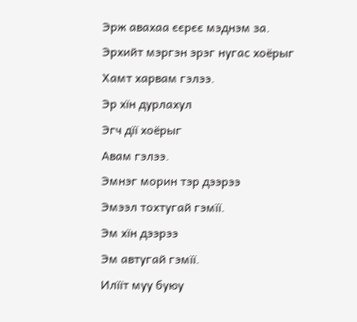Эрж авахаа єєрєє мэднэм за.
Эрхийт мэргэн эрэг нугас хоёрыг
Хамт харвам гэлээ.
Эр хїн дурлахул
Эгч дїї хоёрыг
Авам гэлээ.
Эмнэг морин тэр дээрээ
Эмээл тохтугай гэмїї.
Эм хїн дээрээ
Эм автугай гэмїї.
Илїїт муу буюу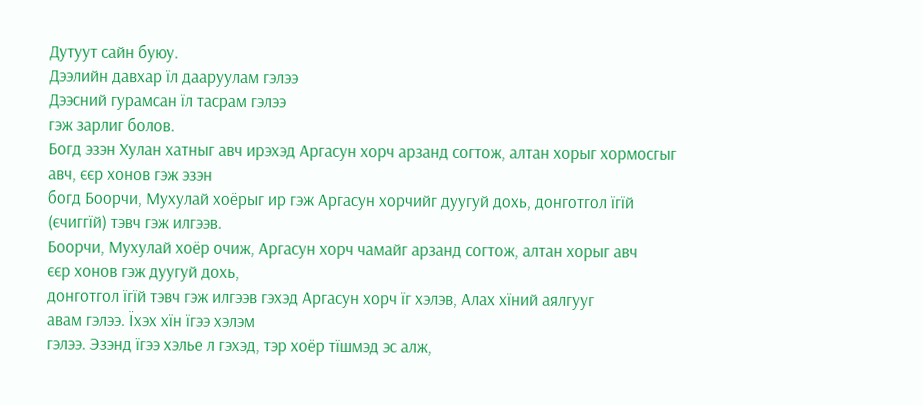Дутуут сайн буюу.
Дээлийн давхар їл дааруулам гэлээ
Дээсний гурамсан їл тасрам гэлээ
гэж зарлиг болов.
Богд эзэн Хулан хатныг авч ирэхэд Аргасун хорч арзанд согтож, алтан хорыг хормосгыг
авч, єєр хонов гэж эзэн
богд Боорчи, Мухулай хоёрыг ир гэж Аргасун хорчийг дуугуй дохь, донготгол їгїй
(єчиггїй) тэвч гэж илгээв.
Боорчи, Мухулай хоёр очиж, Аргасун хорч чамайг арзанд согтож, алтан хорыг авч
єєр хонов гэж дуугуй дохь,
донготгол їгїй тэвч гэж илгээв гэхэд Аргасун хорч їг хэлэв, Алах хїний аялгууг
авам гэлээ. Їхэх хїн їгээ хэлэм
гэлээ. Эзэнд їгээ хэлье л гэхэд, тэр хоёр тїшмэд эс алж,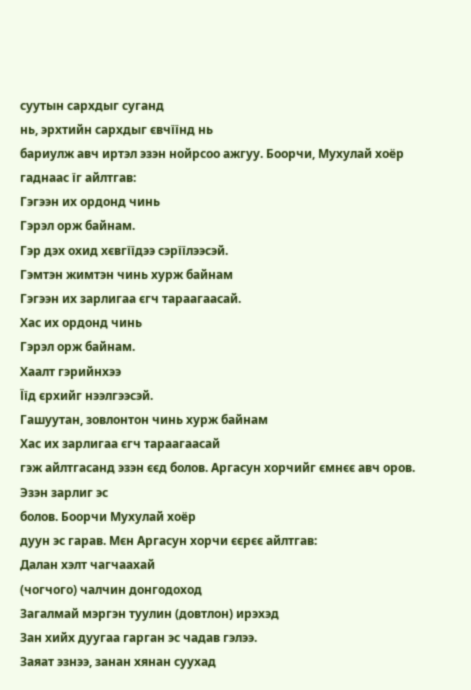суутын сархдыг суганд
нь, эрхтийн сархдыг євчїїнд нь
бариулж авч иртэл эзэн нойрсоо ажгуу. Боорчи, Мухулай хоёр гаднаас їг айлтгав:
Гэгээн их ордонд чинь
Гэрэл орж байнам.
Гэр дэх охид хєвгїїдээ сэрїїлээсэй.
Гэмтэн жимтэн чинь хурж байнам
Гэгээн их зарлигаа єгч тараагаасай.
Хас их ордонд чинь
Гэрэл орж байнам.
Хаалт гэрийнхээ
Їїд єрхийг нээлгээсэй.
Гашуутан, зовлонтон чинь хурж байнам
Хас их зарлигаа єгч тараагаасай
гэж айлтгасанд эзэн єєд болов. Аргасун хорчийг ємнєє авч оров. Эзэн зарлиг эс
болов. Боорчи Мухулай хоёр
дуун эс гарав. Мєн Аргасун хорчи єєрєє айлтгав:
Далан хэлт чагчаахай
(чогчого) чалчин донгодоход
Загалмай мэргэн туулин (довтлон) ирэхэд
Зан хийх дуугаа гарган эс чадав гэлээ.
Заяат эзнээ, занан хянан суухад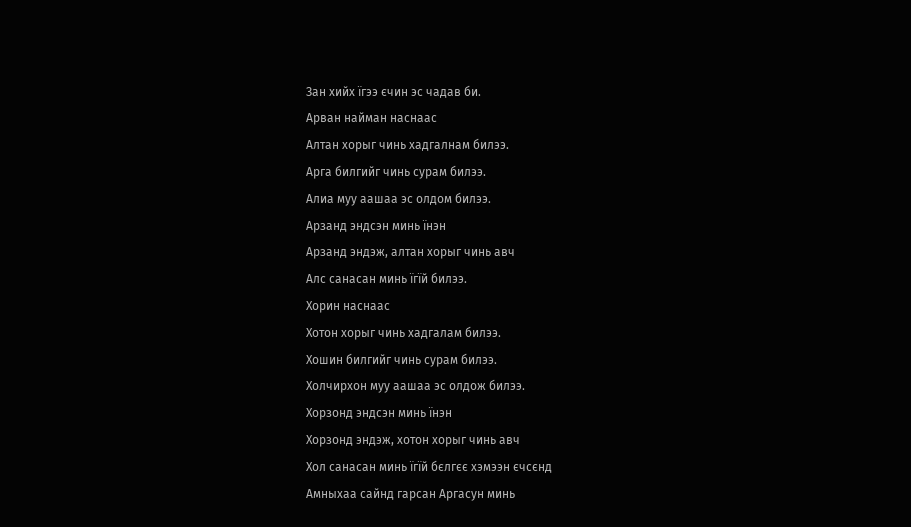Зан хийх їгээ єчин эс чадав би.
Арван найман наснаас
Алтан хорыг чинь хадгалнам билээ.
Арга билгийг чинь сурам билээ.
Алиа муу аашаа эс олдом билээ.
Арзанд эндсэн минь їнэн
Арзанд эндэж, алтан хорыг чинь авч
Алс санасан минь їгїй билээ.
Хорин наснаас
Хотон хорыг чинь хадгалам билээ.
Хошин билгийг чинь сурам билээ.
Холчирхон муу аашаа эс олдож билээ.
Хорзонд эндсэн минь їнэн
Хорзонд эндэж, хотон хорыг чинь авч
Хол санасан минь їгїй бєлгєє хэмээн єчсєнд
Амныхаа сайнд гарсан Аргасун минь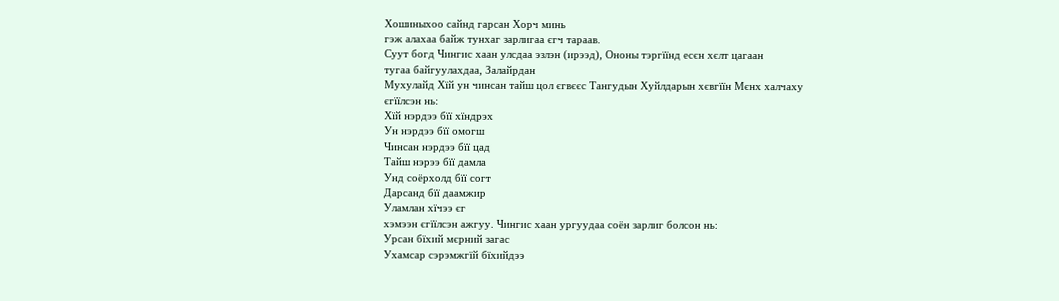Хошиныхоо сайнд гарсан Хорч минь
гэж алахаа байж тунхаг зарлигаа єгч тараав.
Суут богд Чингис хаан улсдаа эзлэн (ирээд), Ононы тэргїїнд есєн хєлт цагаан
тугаа байгуулахдаа, Залайрдан
Мухулайд Хїй ун чинсан тайш цол єгвєєс Тангудын Хуйлдарын хєвгїїн Мєнх халчаху
єгїїлсэн нь:
Хїй нэрдээ бїї хїндрэх
Ун нэрдээ бїї омогш
Чинсан нэрдээ бїї цад
Тайш нэрээ бїї дамла
Унд соёрхолд бїї согт
Дарсанд бїї даамжир
Уламлан хїчээ єг
хэмээн єгїїлсэн ажгуу. Чингис хаан ургуудаа соён зарлиг болсон нь:
Урсан бїхий мєрний загас
Ухамсар сэрэмжгїй бїхийдээ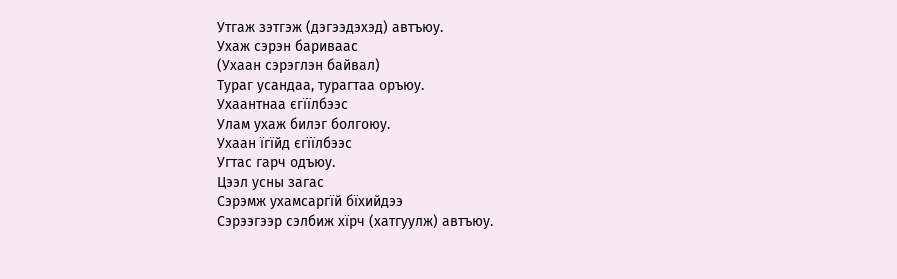Утгаж зэтгэж (дэгээдэхэд) автъюу.
Ухаж сэрэн бариваас
(Ухаан сэрэглэн байвал)
Тураг усандаа, турагтаа оръюу.
Ухаантнаа єгїїлбээс
Улам ухаж билэг болгоюу.
Ухаан їгїйд єгїїлбээс
Угтас гарч одъюу.
Цээл усны загас
Сэрэмж ухамсаргїй бїхийдээ
Сэрээгээр сэлбиж хїрч (хатгуулж) автъюу.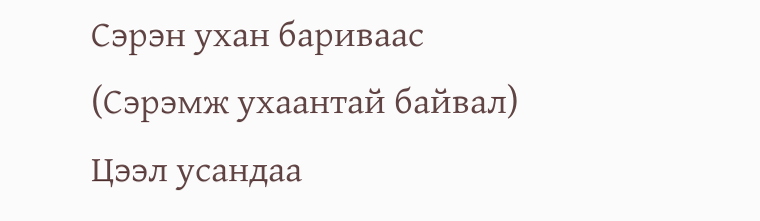Сэрэн ухан бариваас
(Сэрэмж ухаантай байвал)
Цээл усандаа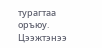турагтаа оръюу.
Цээжтэнээ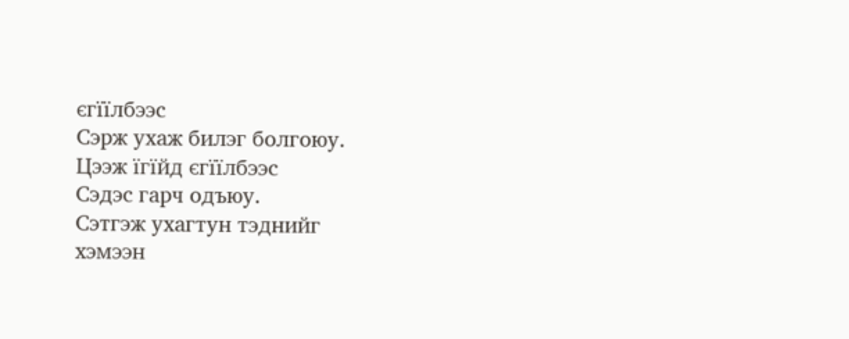єгїїлбээс
Сэрж ухаж билэг болгоюу.
Цээж їгїйд єгїїлбээс
Сэдэс гарч одъюу.
Сэтгэж ухагтун тэднийг
хэмээн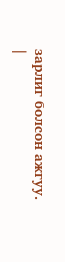зарлиг болсон ажгуу.
|